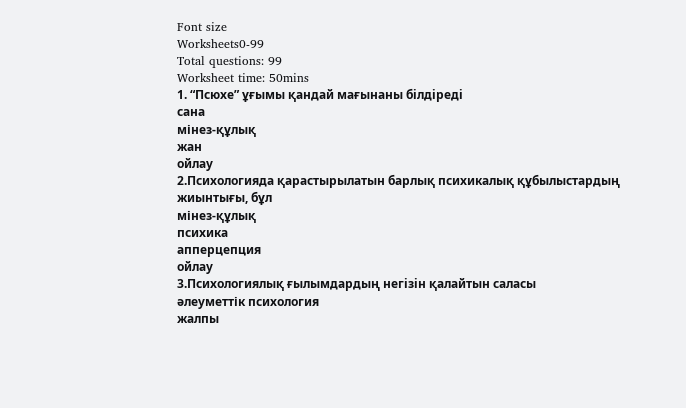Font size
Worksheets0-99
Total questions: 99
Worksheet time: 50mins
1. “Псюхе” ұғымы қандай мағынаны бiлдiредi
сана
мінез-құлық
жан
ойлау
2.Психологияда қарастырылатын барлық психикалық құбылыстардың жиынтығы, бұл
мінез-құлық
психика
апперцепция
ойлау
3.Психологиялық ғылымдардың негiзiн қалайтын саласы
әлеуметтік психология
жалпы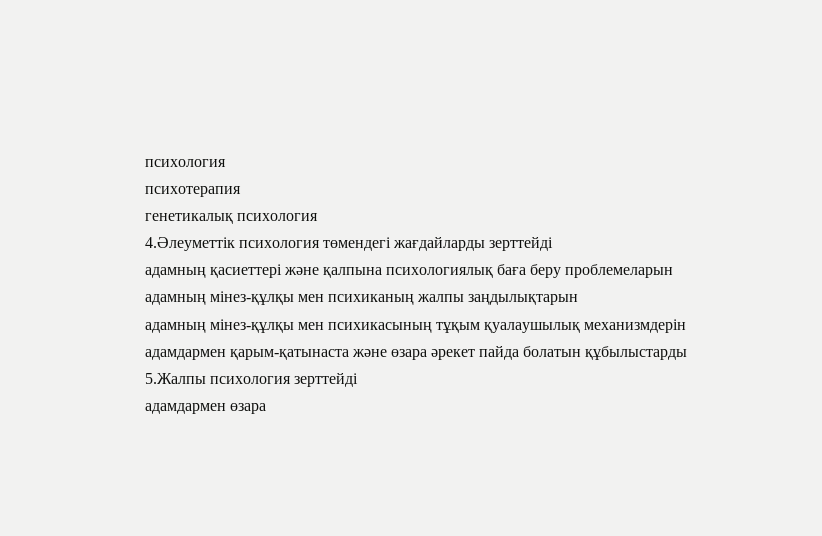психология
психотерапия
генетикалық психология
4.Әлеуметтiк психология төмендегi жағдайларды зерттейдi
адамның қасиеттерi және қалпына психологиялық баға беру проблемеларын
адамның мiнез-құлқы мен психиканың жалпы заңдылықтарын
адамның мiнез-құлқы мен психикасының тұқым қуалаушылық механизмдерiн
адамдармен қарым-қатынаста және өзара әрекет пайда болатын құбылыстарды
5.Жалпы психология зерттейді
адамдармен өзара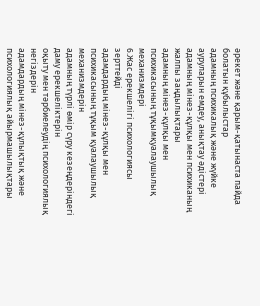әрекет және қарым-қатынаста пайда болатын құбылыстар
адамның психикалық және жүйке ауруларын емдеу, анықтау әдiстерi
адамның мiнез-құлқы мен психиканың жалпы заңдылықтары
адамның мiнез-құлқы мен психикасының тұқымқуалаушылық механизмдерi
6.Жас ерекшелiгi психологиясы зерттейді
адамдардың мiнез-құлқы мен психикасының тұқым қуалаушылық механизмдерiн
адамның түрлi өмiр сүру кезеңдерiндегi даму ерекшелiктерiн
оқыту мен тәрбиелеудiң психологиялық негiздерiн
адамдардың мiнез-құлықтық және психологиялық айырмашылықтары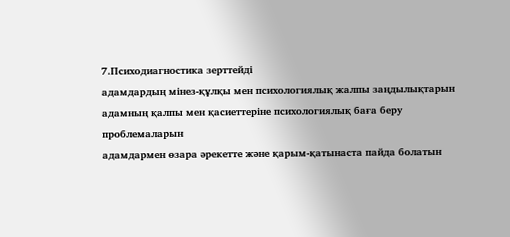7.Психодиагностика зерттейдi
адамдардың мiнез-құлқы мен психологиялық жалпы заңдылықтарын
адамның қалпы мен қасиеттерiне психологиялық баға беру проблемаларын
адамдармен өзара әрекетте және қарым-қатынаста пайда болатын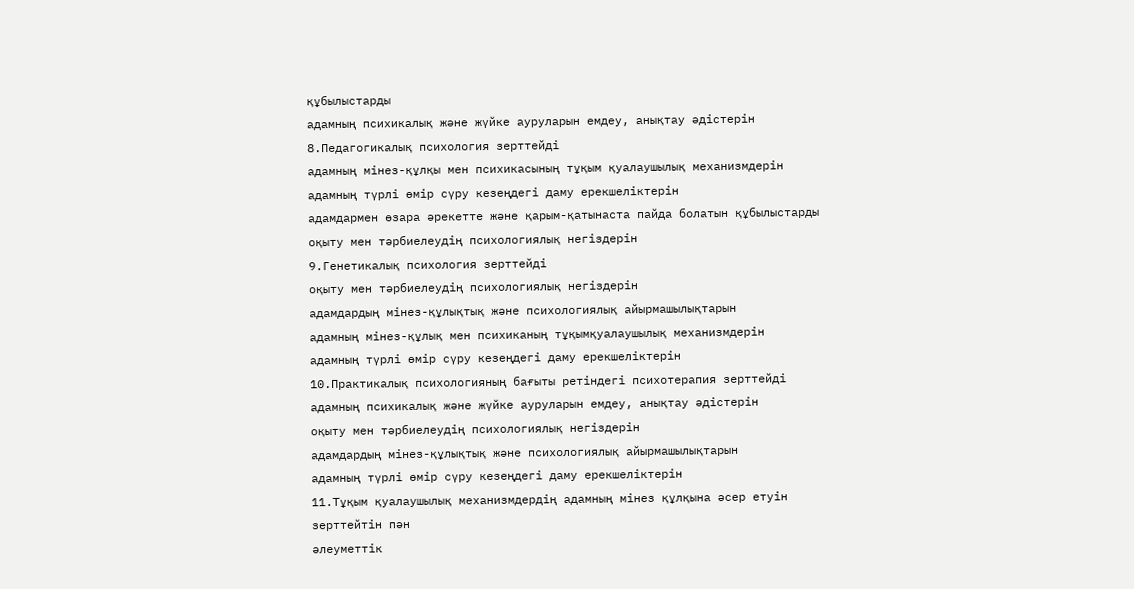құбылыстарды
адамның психикалық және жүйке ауруларын емдеу, анықтау әдiстерiн
8.Педагогикалық психология зерттейдi
адамның мiнез-құлқы мен психикасының тұқым қуалаушылық механизмдерiн
адамның түрлi өмiр сүру кезеңдегi даму ерекшелiктерiн
адамдармен өзара әрекетте және қарым-қатынаста пайда болатын құбылыстарды
оқыту мен тәрбиелеудiң психологиялық негiздерiн
9.Генетикалық психология зерттейдi
оқыту мен тәрбиелеудiң психологиялық негiздерiн
адамдардың мiнез-құлықтық және психологиялық айырмашылықтарын
адамның мiнез-құлық мен психиканың тұқымқуалаушылық механизмдерiн
адамның түрлi өмiр сүру кезеңдегi даму ерекшелiктерiн
10.Практикалық психологияның бағыты ретiндегi психотерапия зерттейдi
адамның психикалық және жүйке ауруларын емдеу, анықтау әдiстерiн
оқыту мен тәрбиелеудiң психологиялық негiздерiн
адамдардың мiнез-құлықтық және психологиялық айырмашылықтарын
адамның түрлi өмiр сүру кезеңдегi даму ерекшелiктерiн
11.Тұқым қуалаушылық механизмдердiң адамның мiнез құлқына әсер етуiн зерттейтiн пән
әлеуметтік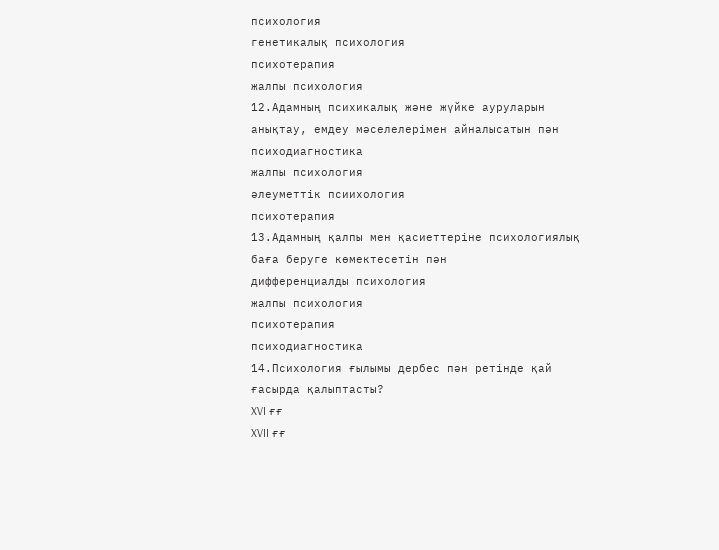психология
генетикалық психология
психотерапия
жалпы психология
12.Адамның психикалық және жүйке ауруларын анықтау, емдеу мәселелерiмен айналысатын пән
психодиагностика
жалпы психология
әлеуметтік псиихология
психотерапия
13.Адамның қалпы мен қасиеттерiне психологиялық баға беруге көмектесетiн пән
дифференциалды психология
жалпы психология
психотерапия
психодиагностика
14.Психология ғылымы дербес пән ретінде қай ғасырда қалыптасты?
XVI ғғ
XVII ғғ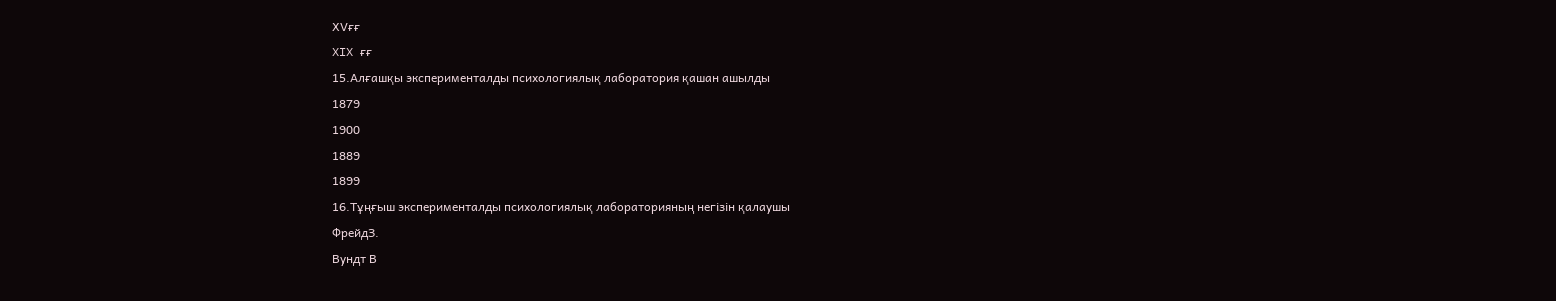XVғғ
XIX ғғ
15.Алғашқы эксперименталды психологиялық лаборатория қашан ашылды
1879
1900
1889
1899
16.Тұңғыш эксперименталды психологиялық лабораторияның негiзiн қалаушы
ФрейдЗ.
Вундт В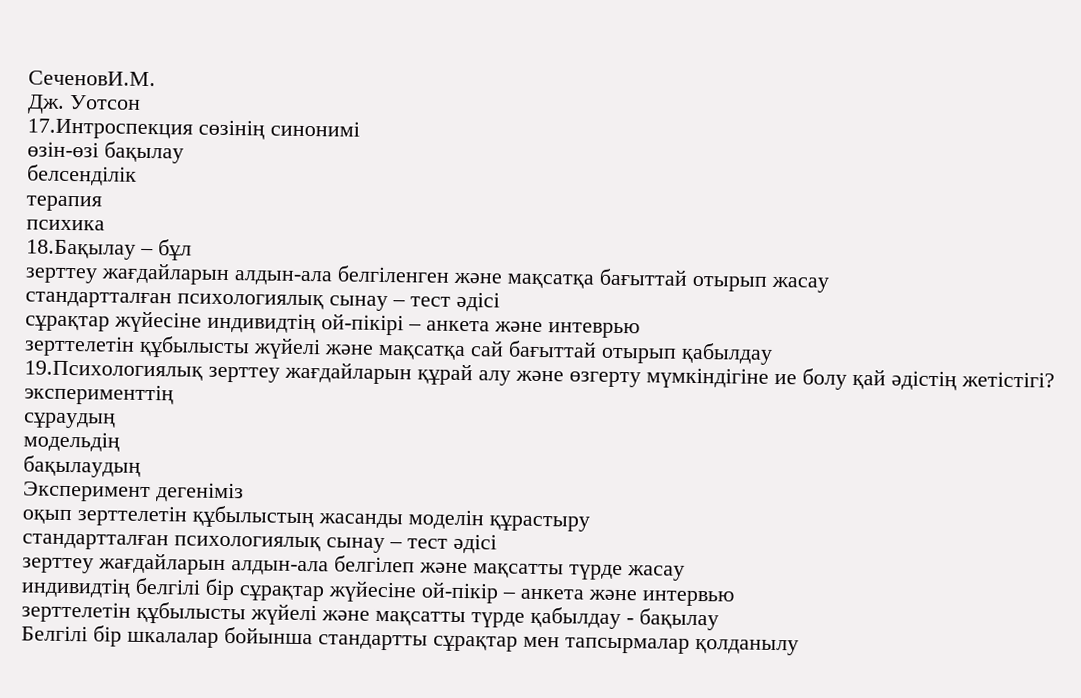СеченовИ.М.
Дж. Уотсон
17.Интроспекция сөзінің синонимi
өзін-өзі бақылау
белсенділік
терапия
психика
18.Бақылау – бұл
зерттеу жағдайларын алдын-ала белгiленген және мақсатқа бағыттай отырып жасау
стандартталған психологиялық сынау – тест әдісі
сұрақтар жүйесiне индивидтiң ой-пiкiрi – анкета және интеврью
зерттелетiн құбылысты жүйелi және мақсатқа сай бағыттай отырып қабылдау
19.Психологиялық зерттеу жағдайларын құрай алу және өзгерту мүмкiндiгiне ие болу қай әдістің жетістігі?
эксперименттің
сұраудың
модельдің
бақылаудың
Эксперимент дегенiмiз
оқып зерттелетiн құбылыстың жасанды моделiн құрастыру
стандартталған психологиялық сынау – тест әдісі
зерттеу жағдайларын алдын-ала белгiлеп және мақсатты түрде жасау
индивидтiң белгiлi бiр сұрақтар жүйесiне ой-пiкiр – анкета және интервью
зерттелетiн құбылысты жүйелi және мақсатты түрде қабылдау - бақылау
Белгiлi бiр шкалалар бойынша стандартты сұрақтар мен тапсырмалар қолданылу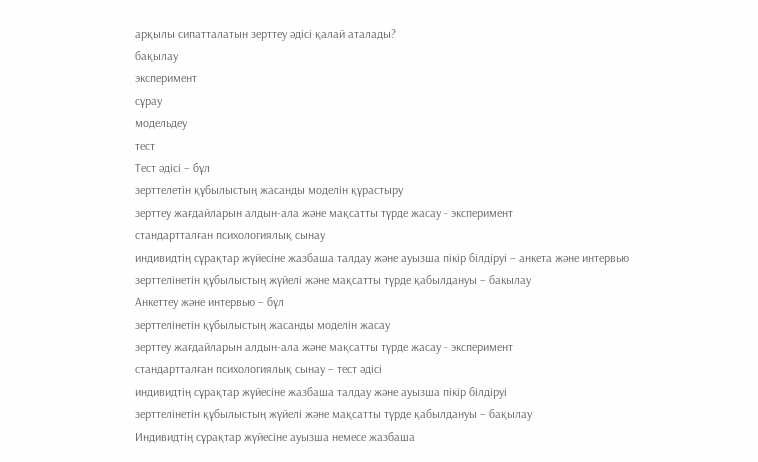арқылы сипатталатын зерттеу әдісі қалай аталады?
бақылау
эксперимент
сұрау
модельдеу
тест
Тест әдiсi – бұл
зерттелетiн құбылыстың жасанды моделiн құрастыру
зерттеу жағдайларын алдын-ала және мақсатты түрде жасау - эксперимент
стандартталған психологиялық сынау
индивидтiң сұрақтар жүйесiне жазбаша талдау және ауызша пiкiр бiлдiруi – анкета және интервью
зерттелiнетiн құбылыстың жүйелi және мақсатты түрде қабылдануы – бакылау
Анкеттеу және интервью – бұл
зерттелiнетiн құбылыстың жасанды моделiн жасау
зерттеу жағдайларын алдын-ала және мақсатты түрде жасау - эксперимент
стандартталған психологиялық сынау – тест әдісі
индивидтiң сұрақтар жүйесiне жазбаша талдау және ауызша пiкiр бiлдiруi
зерттелiнетiн құбылыстың жүйелi және мақсатты түрде қабылдануы – бақылау
Индивидтiң сұрақтар жүйесiне ауызша немесе жазбаша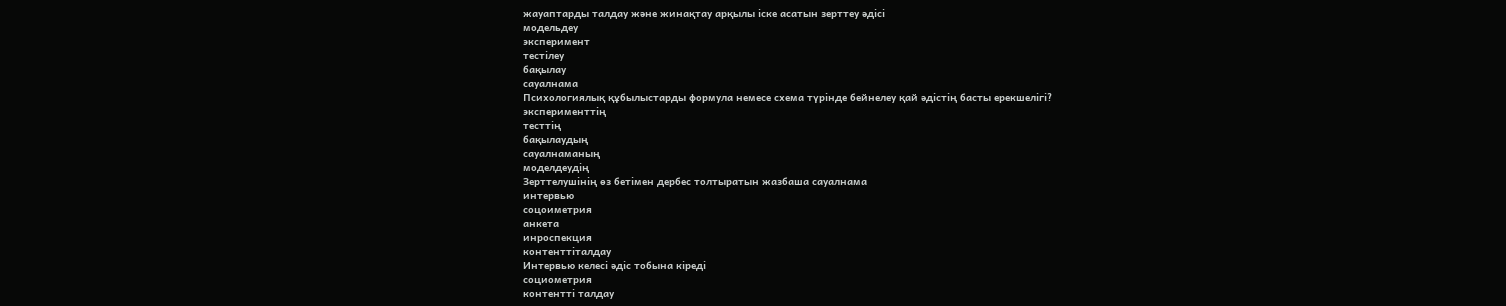жауаптарды талдау және жинақтау арқылы іске асатын зерттеу әдісі
модельдеу
эксперимент
тестілеу
бақылау
сауалнама
Психологиялық құбылыстарды формула немесе схема түрiнде бейнелеу қай әдістің басты ерекшелiгi?
эксперименттің
тесттің
бақылаудың
сауалнаманың
моделдеудің
Зерттелушiнiң өз бетiмен дербес толтыратын жазбаша сауалнама
интервью
соцоиметрия
анкета
инроспекция
контенттiталдау
Интервью келесi әдiс тобына кiредi
социометрия
контенттi талдау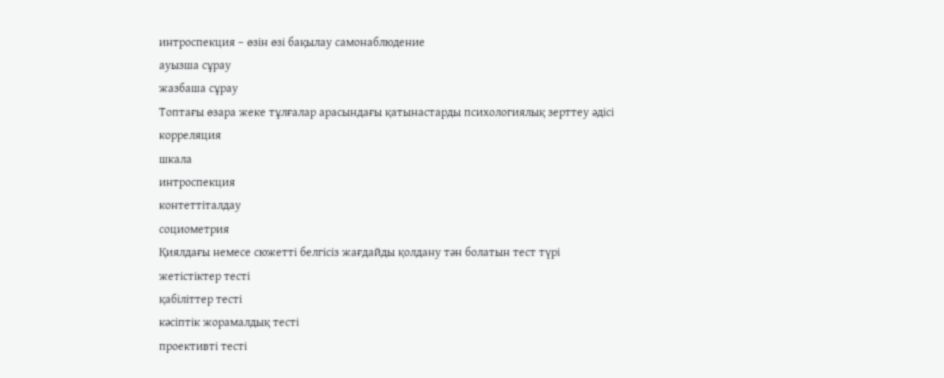интроспекция – өзін өзі бақылау самонаблюдение
ауызша сұрау
жазбаша сұрау
Топтағы өзара жеке тұлғалар арасындағы қатынастарды психологиялық зерттеу әдiсi
корреляция
шкала
интроспекция
контеттіталдау
социометрия
Қиялдағы немесе сюжеттi белгiсiз жағдайды қолдану тән болатын тест түрi
жетiстiктер тестi
қабiлiттер тестi
кәсiптiк жорамалдық тестi
проективтi тестi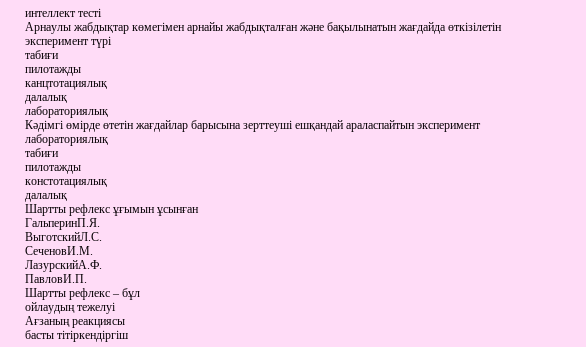интеллект тестi
Арнаулы жабдықтар көмегiмен арнайы жабдықталған және бақылынатын жағдайда өткiзiлетiн эксперимент түрi
табиғи
пилотажды
канцтотациялық
далалық
лабораториялық
Кәдiмгi өмiрде өтетiн жағдайлар барысына зерттеушi ешқандай араласпайтын эксперимент
лабораториялық
табиғи
пилотажды
констотациялық
далалық
Шартты рефлекс ұғымын ұсынған
ГальперинП.Я.
ВыготскийЛ.С.
СеченовИ.М.
ЛазурскийА.Ф.
ПавловИ.П.
Шартты рефлекс – бұл
ойлаудың тежелуi
Ағзаның реакциясы
басты тiтiркендiргiш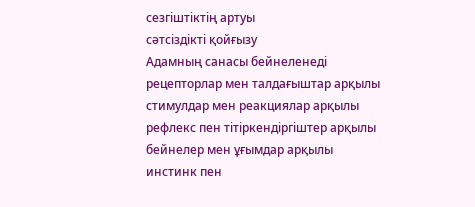сезгiштiктiң артуы
сәтсiздiктi қойғызу
Адамның санасы бейнеленедi
рецепторлар мен талдағыштар арқылы
стимулдар мен реакциялар арқылы
рефлекс пен тiтiркендiргiштер арқылы
бейнелер мен ұғымдар арқылы
инстинк пен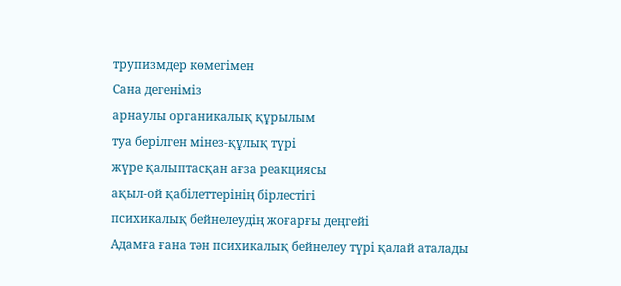трупизмдер көмегiмен
Сана дегенiмiз
арнаулы органикалық құрылым
туа берiлген мiнез-құлық түрi
жүре қалыптасқан ағза реакциясы
ақыл-ой қабiлеттерiнiң бiрлестiгi
психикалық бейнелеудiң жоғарғы деңгейi
Адамға ғана тән психикалық бейнелеу түрi қалай аталады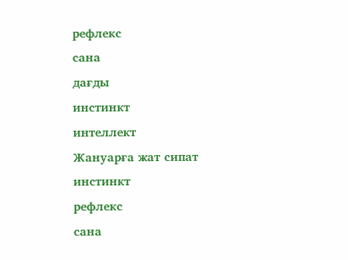рефлекс
сана
дағды
инстинкт
интеллект
Жануарға жат сипат
инстинкт
рефлекс
сана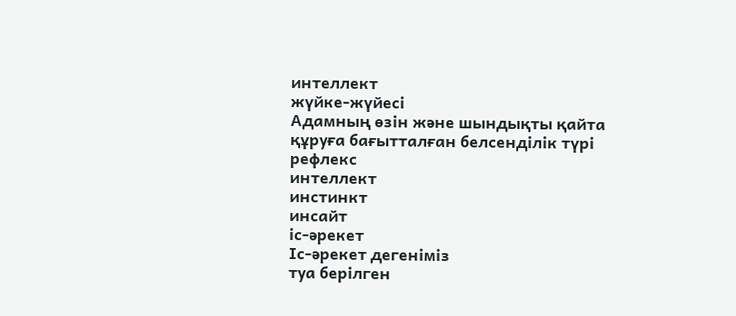интеллект
жүйке-жүйесі
Адамның өзiн және шындықты қайта құруға бағытталған белсендiлiк түрi
рефлекс
интеллект
инстинкт
инсайт
іс-әрекет
Iс-әрекет дегенiмiз
туа берiлген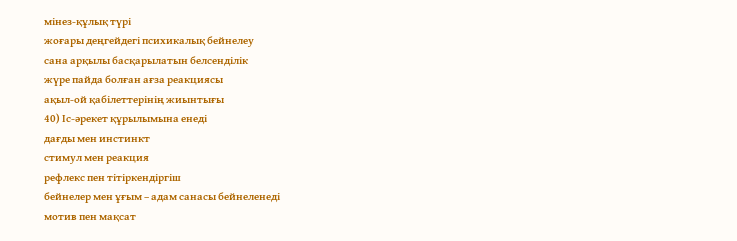мiнез-құлық түрi
жоғары деңгейдегi психикалық бейнелеу
сана арқылы басқарылатын белсендiлiк
жүре пайда болған ағза реакциясы
ақыл-ой қабiлеттерiнiң жиынтығы
40) Іс-әрекет құрылымына енедi
дағды мен инстинкт
стимул мен реакция
рефлекс пен тiтiркендiргiш
бейнелер мен ұғым – адам санасы бейнеленеді
мотив пен мақсат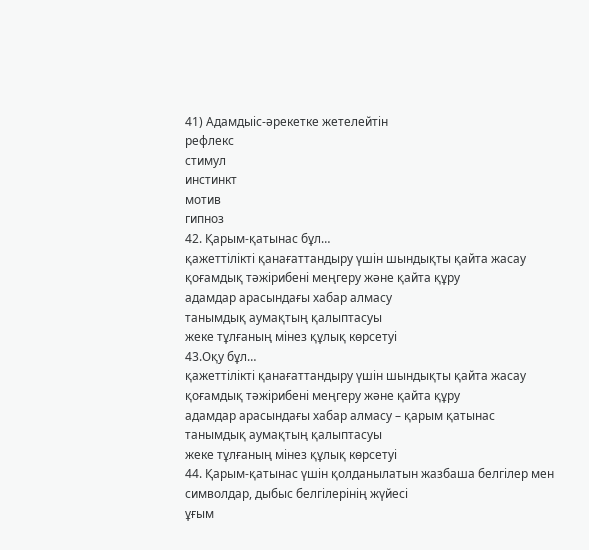41) Адамдыiс-әрекетке жетелейтiн
рефлекс
стимул
инстинкт
мотив
гипноз
42. Қарым-қатынас бұл…
қажеттiлiктi қанағаттандыру үшiн шындықты қайта жасау
қоғамдық тәжiрибенi меңгеру және қайта құру
адамдар арасындағы хабар алмасу
танымдық аумақтың қалыптасуы
жеке тұлғаның мiнез құлық көрсетуi
43.Оқу бұл…
қажеттiлiктi қанағаттандыру үшiн шындықты қайта жасау
қоғамдық тәжiрибенi меңгеру және қайта құру
адамдар арасындағы хабар алмасу – қарым қатынас
танымдық аумақтың қалыптасуы
жеке тұлғаның мiнез құлық көрсетуi
44. Қарым-қатынас үшiн қолданылатын жазбаша белгiлер мен символдар, дыбыс белгiлерiнiң жүйесi
ұғым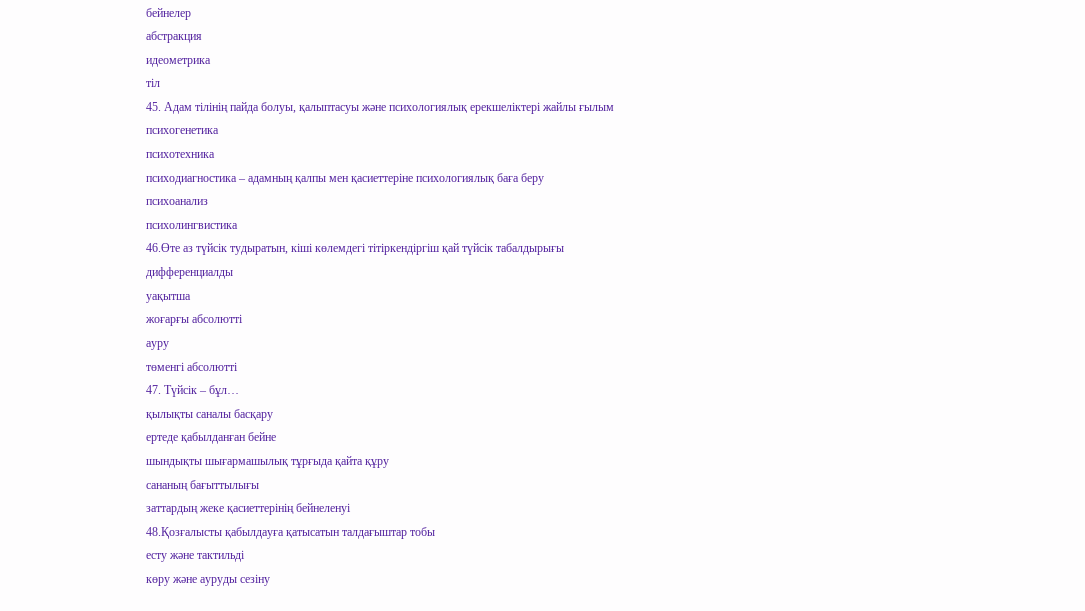бейнелер
абстракция
идеометрика
тiл
45. Адам тiлiнiң пайда болуы, қалыптасуы және психологиялық ерекшелiктерi жайлы ғылым
психогенетика
психотехника
психодиагностика – адамның қалпы мен қасиеттеріне психологиялық баға беру
психоанализ
психолингвистика
46.Өте аз түйсiк тудыратын, кiшi көлемдегi тiтiркендiргiш қай түйсiк табалдырығы
дифференциалды
уақытша
жоғарғы абсолюттi
ауру
төменгi абсолюттi
47. Түйсiк – бұл…
қылықты саналы басқару
ертеде қабылданған бейне
шындықты шығармашылық тұрғыда қайта құру
сананың бағыттылығы
заттардың жеке қасиеттерiнiң бейнеленуi
48.Қозғалысты қабылдауға қатысатын талдағыштар тобы
есту және тактильдi
көру және ауруды сезiну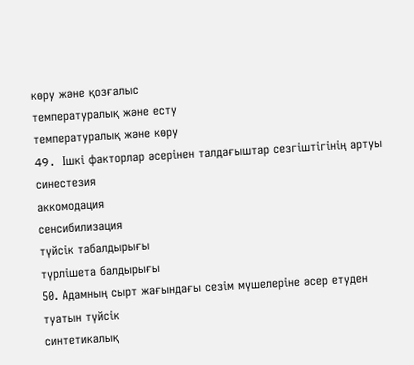көру және қозғалыс
температуралық және есту
температуралық және көру
49. Iшкi факторлар әсерiнен талдағыштар сезгiштiгiнiң артуы
синестезия
аккомодация
сенсибилизация
түйсiк табалдырығы
түрлiшета балдырығы
50. Адамның сырт жағындағы сезiм мүшелерiне әсер етуден туатын түйсiк
синтетикалық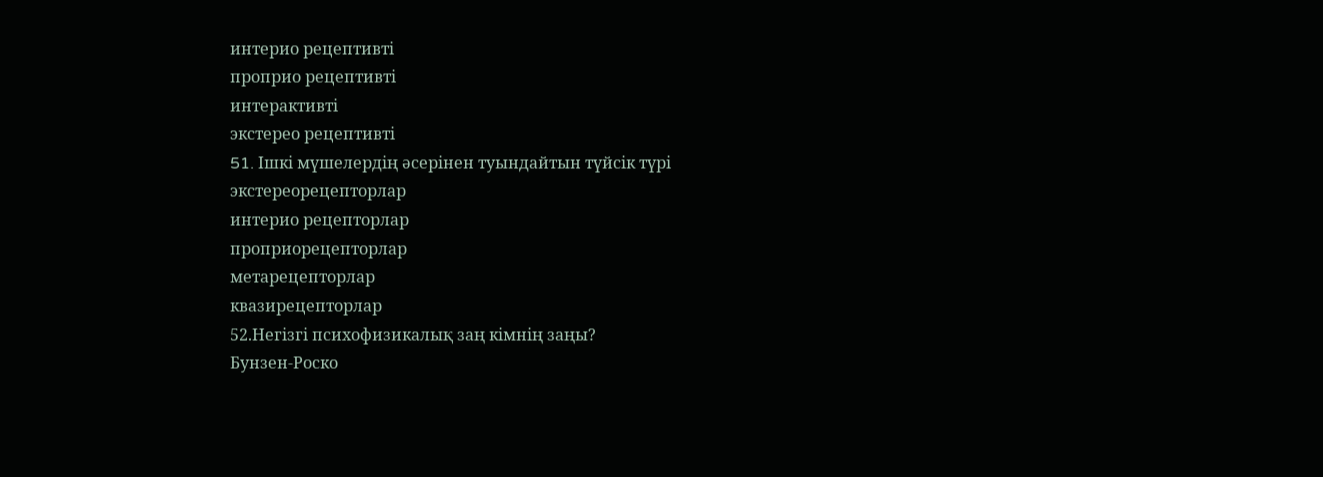интерио рецептивтi
проприо рецептивтi
интерактивтi
экстерео рецептивтi
51. Iшкi мүшелердiң әсерiнен туындайтын түйсiк түрi
экстереорецепторлар
интерио рецепторлар
проприорецепторлар
метарецепторлар
квазирецепторлар
52.Негiзгi психофизикалық заң кiмнiң заңы?
Бунзен-Роско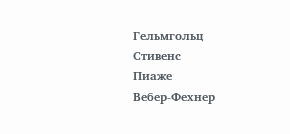Гельмгольц
Стивенс
Пиаже
Вебер-Фехнер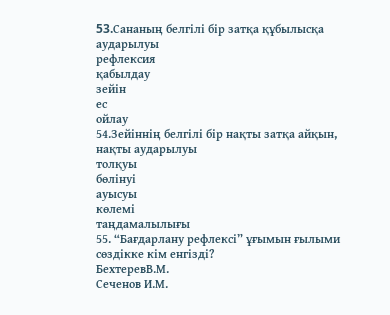53.Cананың белгiлi бiр затқа құбылысқа аударылуы
рефлексия
қабылдау
зейiн
ес
ойлау
54.Зейiннiң белгiлi бiр нақты затқа айқын, нақты аударылуы
толқуы
бөлiнуi
ауысуы
көлемi
таңдамалылығы
55. “Бағдарлану рефлексi” ұғымын ғылыми сөздiкке кiм енгiздi?
БехтеревВ.М.
Сеченов И.М.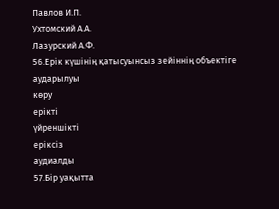Павлов И.П.
Ухтомский А.А.
Лазурский А.Ф.
56.Ерiк күшiнiң қатысуынсыз зейiннiң объектiге аударылуы
көру
ерiктi
үйреншiктi
ерiксiз
аудиалды
57.Бiр уақытта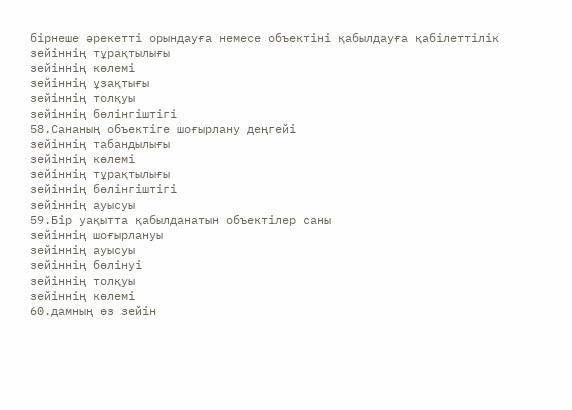бiрнеше әрекеттi орындауға немесе объектiнi қабылдауға қабiлеттiлiк
зейiннiң тұрақтылығы
зейiннiң көлемi
зейiннiң ұзақтығы
зейiннiң толқуы
зейiннiң бөлiнгiштiгi
58.Сананың объектiге шоғырлану деңгейi
зейiннiң табандылығы
зейiннiң көлемi
зейiннiң тұрақтылығы
зейiннiң бөлiнгiштiгi
зейiннiң ауысуы
59.Бiр уақытта қабылданатын объектiлер саны
зейiннiң шоғырлануы
зейiннiң ауысуы
зейiннiң бөлiнуi
зейiннiң толқуы
зейiннiң көлемi
60.дамның өз зейiн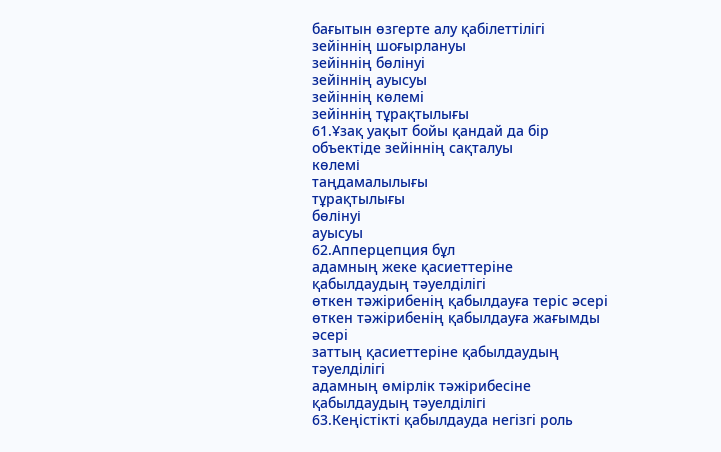бағытын өзгерте алу қабiлеттiлiгi
зейiннiң шоғырлануы
зейiннiң бөлiнуi
зейіннің ауысуы
зейiннiң көлемi
зейiннiң тұрақтылығы
61.Ұзақ уақыт бойы қандай да бiр объектiде зейiннiң сақталуы
көлемі
таңдамалылығы
тұрақтылығы
бөлінуі
ауысуы
62.Апперцепция бұл
адамның жеке қасиеттерiне қабылдаудың тәуелдiлiгi
өткен тәжiрибенiң қабылдауға терiс әсерi
өткен тәжiрибенiң қабылдауға жағымды әсерi
заттың қасиеттерiне қабылдаудың тәуелдiлiгi
адамның өмірлік тәжірибесіне қабылдаудың тәуелділігі
63.Кеңiстiктi қабылдауда негiзгi роль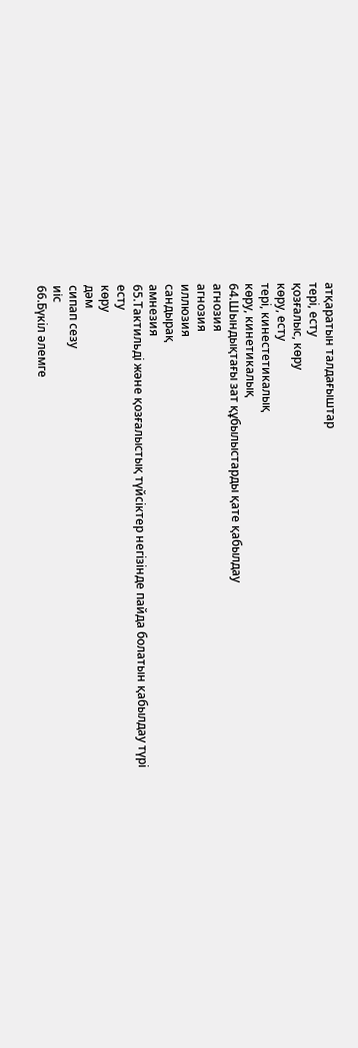атқаратын талдағыштар
терi, есту
қозғалыс, көру
көру, есту
терi, кинестетикалық
көру, кинетикалық
64.Шындықтағы зат құбылыстарды қате қабылдау
агнозия
агнозия
иллюзия
сандырақ
амнезия
65.Тактильдi және қозғалыстық түйсiктер негiзiнде пайда болатын қабылдау түрi
есту
көру
дәм
сипап сезу
иіс
66.Бүкiл әлемге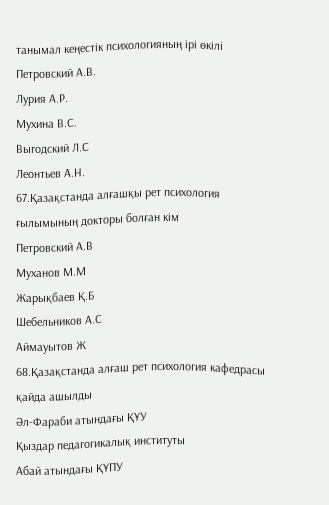танымал кеңестiк психологияның iрi өкiлi
Петровский А.В.
Лурия А.Р.
Мухина В.С.
Выгодский Л.С
Леонтьев А.Н.
67.Қазақстанда алғашқы рет психология ғылымының докторы болған кiм
Петровский А.В
Муханов М.М
Жарықбаев Қ.Б
Шебельников А.С
Аймауытов Ж
68.Қазақстанда алғаш рет психология кафедрасы қайда ашылды
Әл-Фараби атындағы ҚҰУ
Қыздар педагогикалық институты
Абай атындағы ҚҰПУ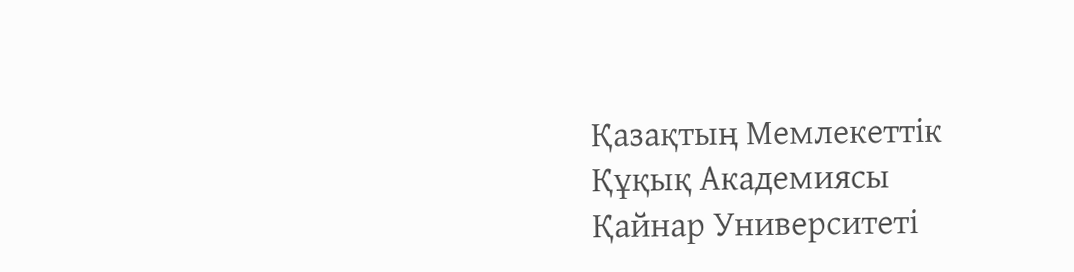Қазақтың Мемлекеттiк Құқық Академиясы
Қайнар Университеті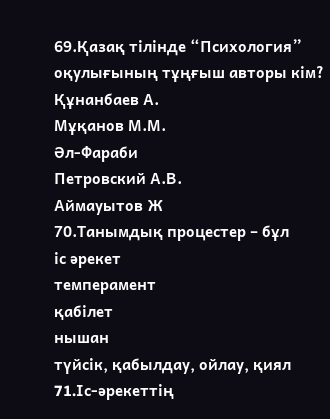69.Қазақ тiлiнде “Психология” оқулығының тұңғыш авторы кiм?
Құнанбаев А.
Мұқанов М.М.
Әл-Фараби
Петровский А.В.
Аймауытов Ж
70.Танымдық процестер – бұл
іс әрекет
темперамент
қабілет
нышан
түйсік, қабылдау, ойлау, қиял
71.Iс-әрекеттiң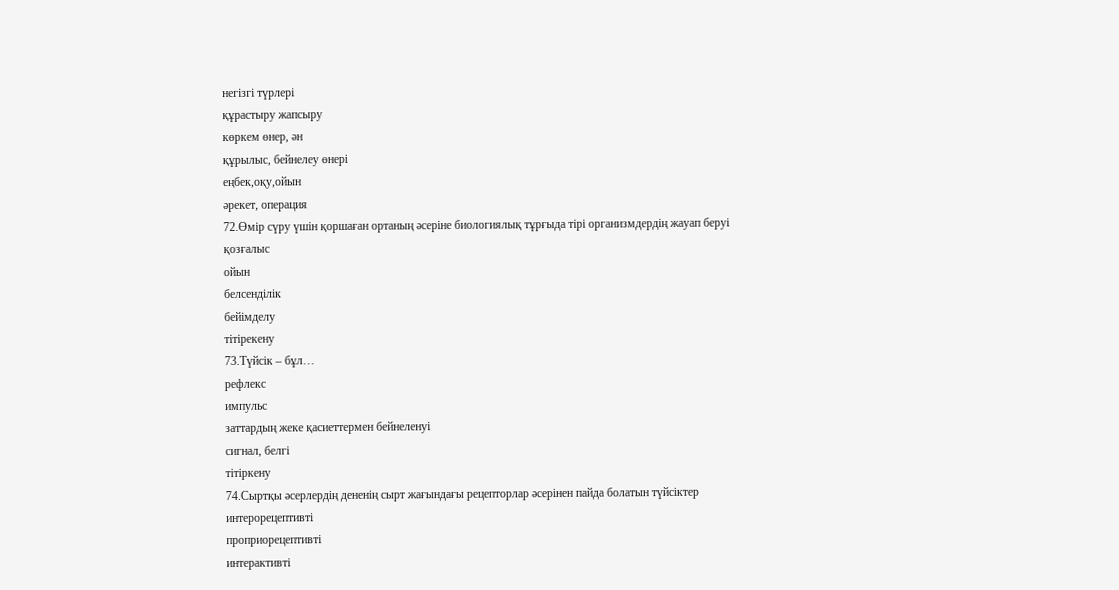негiзгi түрлерi
құрастыру жапсыру
көркем өнер, ән
құрылыс, бейнелеу өнері
еңбек,оқу,ойын
әрекет, операция
72.Өмiр сүру үшiн қоршаған ортаның әсерiне биологиялық тұрғыда тiрi организмдердiң жауап беруi
қозғалыс
ойын
белсенділік
бейімделу
тітірекену
73.Түйсiк – бұл…
рефлекс
импульс
заттардың жеке қасиеттермен бейнеленуі
сигнал, белгi
тітіркену
74.Сыртқы әсерлердiң дененiң сырт жағындағы рецепторлар әсерiнен пайда болатын түйсiктер
интерорецептивтi
проприорецептивтi
интерактивтi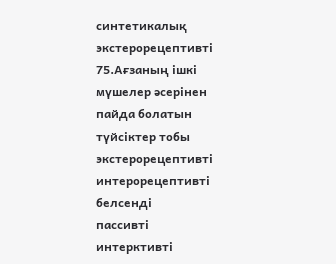синтетикалық
экстерорецептивті
75.Ағзаның iшкi мүшелер әсерiнен пайда болатын түйсiктер тобы
экстерорецептивтi
интерорецептивті
белсендi
пассивті
интерктивті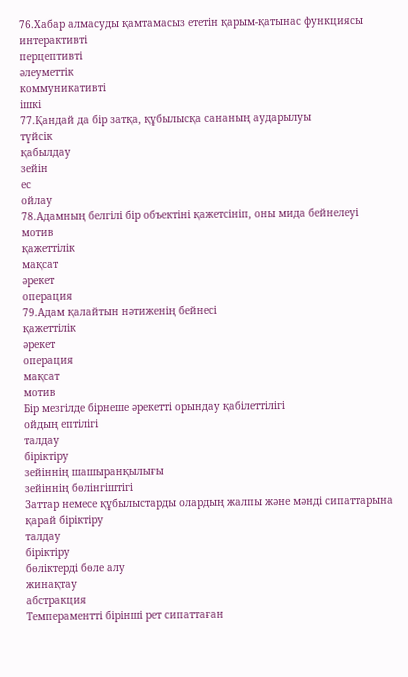76.Хабар алмасуды қамтамасыз ететiн қарым-қатынас функциясы
интерактивтi
перцептивтi
әлеуметтiк
коммуникативті
ішкі
77.Қандай да бiр затқа, құбылысқа сананың аударылуы
түйсік
қабылдау
зейін
ес
ойлау
78.Адамның белгiлi бiр объектiнi қажетсiнiп, оны мида бейнелеуi
мотив
қажеттілік
мақсат
әрекет
операция
79.Адам қалайтын нәтиженiң бейнесi
қажеттілік
әрекет
операция
мақсат
мотив
Бiр мезгiлде бiрнеше әрекеттi орындау қабiлеттiлiгi
ойдың ептiлiгi
талдау
бiрiктiру
зейiннiң шашыранқылығы
зейiннiң бөлiнгiштiгi
Заттар немесе құбылыстарды олардың жалпы және мәндi сипаттарына қарай бiрiктiру
талдау
бiрiктiру
бөлiктердi бөле алу
жинақтау
абстракция
Темпераменттi бiрiншi рет сипаттаған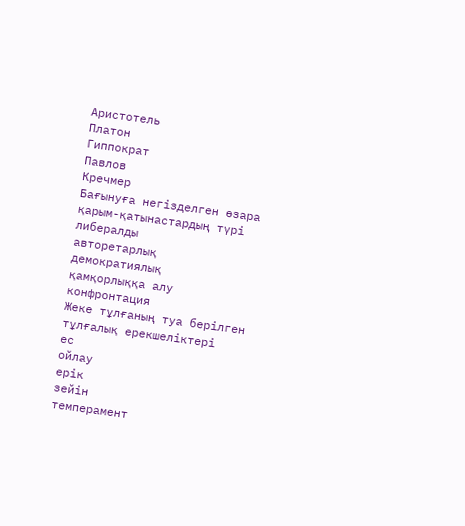Аристотель
Платон
Гиппократ
Павлов
Кречмер
Бағынуға негiзделген өзара қарым-қатынастардың түрi
либералды
авторетарлық
демократиялық
қамқорлыққа алу
конфронтация
Жеке тұлғаның туа берiлген тұлғалық ерекшелiктерi
ес
ойлау
ерiк
зейiн
темперамент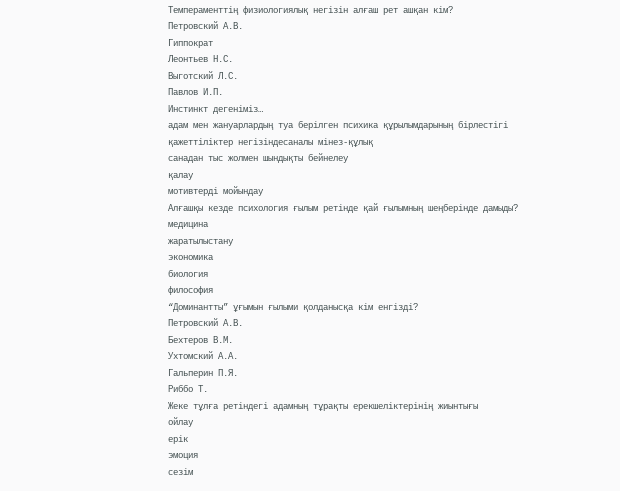Темпераменттiң физиологиялық негiзiн алғаш рет ашқан кiм?
Петровский А.В.
Гиппократ
Леонтьев Н.С.
Выготский Л.С.
Павлов И.П.
Инстинкт дегенiмiз…
адам мен жануарлардың туа берiлген психика құрылымдарының бiрлестiгi
қажеттiлiктер негiзiндесаналы мiнез-құлық
санадан тыс жолмен шындықты бейнелеу
қалау
мотивтердi мойындау
Алғашқы кезде психология ғылым ретiнде қай ғылымның шеңберiнде дамыды?
медицина
жаратылыстану
экономика
биология
философия
“Доминантты” ұғымын ғылыми қолданысқа кiм енгiздi?
Петровский А.В.
Бехтеров В.М.
Ухтомский А.А.
Гальперин П.Я.
Риббо Т.
Жеке тұлға ретiндегi адамның тұрақты ерекшелiктерiнiң жиынтығы
ойлау
ерiк
эмоция
сезiм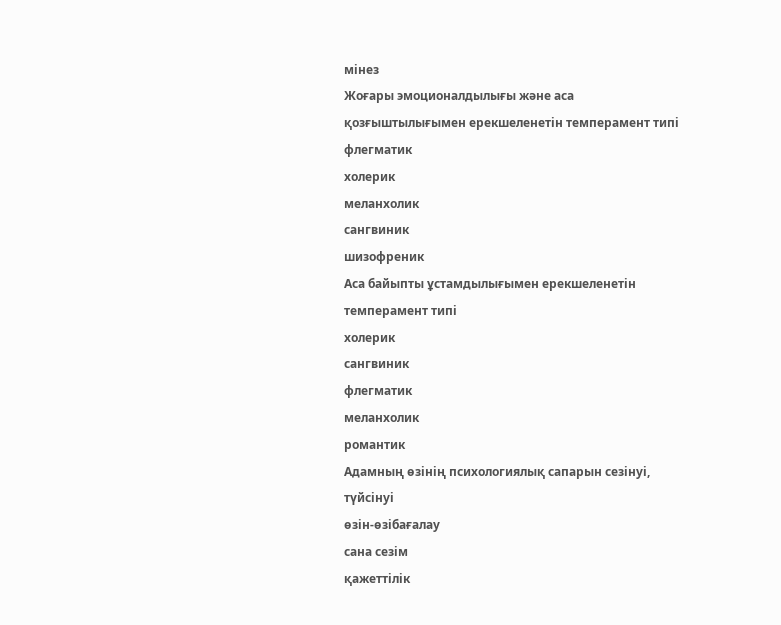мiнез
Жоғары эмоционалдылығы және аса қозғыштылығымен ерекшеленетiн темперамент типi
флегматик
холерик
меланхолик
сангвиник
шизофреник
Аса байыпты ұстамдылығымен ерекшеленетiн темперамент типi
холерик
сангвиник
флегматик
меланхолик
романтик
Адамның өзiнiң психологиялық сапарын сезiнуi, түйсiнуi
өзiн-өзiбағалау
сана сезiм
қажеттiлiк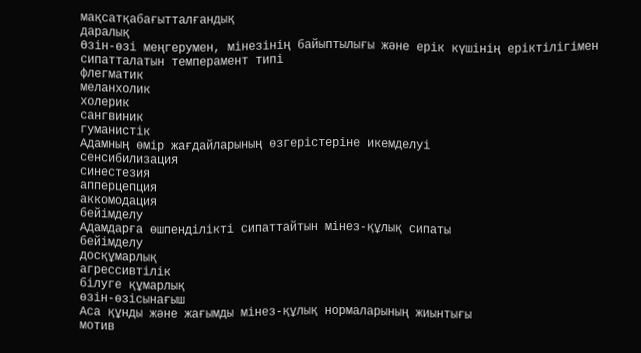мақсатқабағытталғандық
даралық
Өзiн-өзi меңгерумен, мiнезiнiң байыптылығы және ерiк күшiнiң ерiктiлiгiмен сипатталатын темперамент типi
флегматик
меланхолик
холерик
сангвиник
гуманистiк
Адамның өмiр жағдайларының өзгерiстерiне икемделуi
сенсибилизация
синестезия
апперцепция
аккомодация
бейiмделу
Адамдарға өшпендiлiктi сипаттайтын мiнез-құлық сипаты
бейiмделу
досқұмарлық
агрессивтiлiк
бiлуге құмарлық
өзiн-өзiсынағыш
Аса құнды және жағымды мiнез-құлық нормаларының жиынтығы
мотив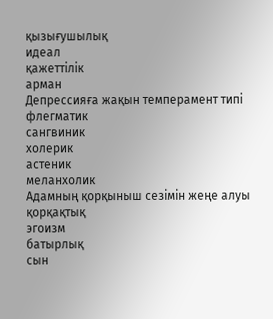қызығушылық
идеал
қажеттiлiк
арман
Депрессияға жақын темперамент типi
флегматик
сангвиник
холерик
астеник
меланхолик
Адамның қорқыныш сезiмiн жеңе алуы
қорқақтық
эгоизм
батырлық
сын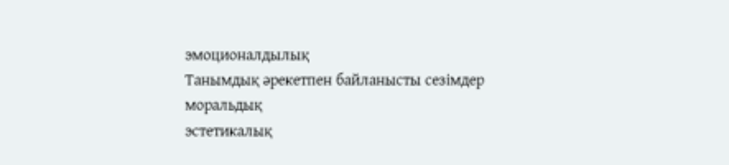эмоционалдылық
Танымдық әрекетпен байланысты сезiмдер
моральдық
эстетикалық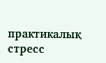практикалық
стресс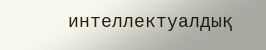интеллектуалдық